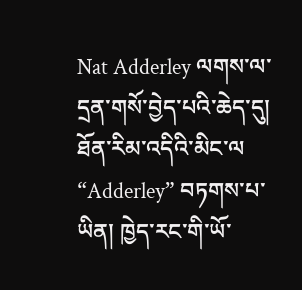Nat Adderley ལགས་ལ་དྲན་གསོ་བྱེད་པའི་ཆེད་དུ། ཐོན་རིམ་འདིའི་མིང་ལ “Adderley” བཏགས་པ་ཡིན། ཁྱེད་རང་གི་ཡོ་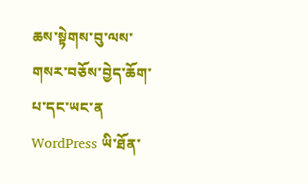ཆས་སྟེགས་བུ་ལས་གསར་བཅོས་བྱེད་ཆོག་པ་དང་ཡང་ན WordPress ཡི་ཐོན་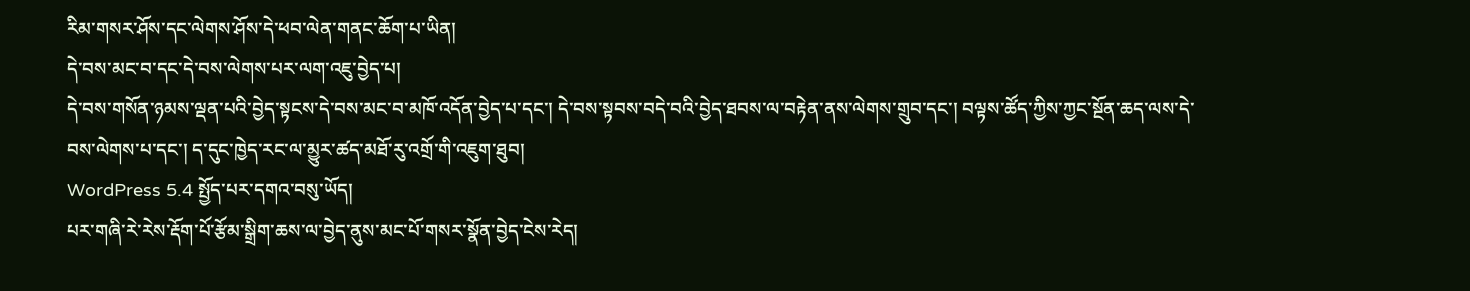རིམ་གསར་ཤོས་དང་ལེགས་ཤོས་དེ་ཕབ་ལེན་གནང་ཆོག་པ་ཡིན།
དེ་བས་མང་བ་དང་དེ་བས་ལེགས་པར་ལག་འཇུ་བྱེད་པ།
དེ་བས་གསོན་ཉམས་ལྡན་པའི་བྱེད་སྟངས་དེ་བས་མང་བ་མཁོ་འདོན་བྱེད་པ་དང་། དེ་བས་སྟབས་བདེ་བའི་བྱེད་ཐབས་ལ་བརྟེན་ནས་ལེགས་གྲུབ་དང་། བལྟས་ཚོད་ཀྱིས་ཀྱང་སྔོན་ཆད་ལས་དེ་བས་ལེགས་པ་དང་། ད་དུང་ཁྱེད་རང་ལ་མྱུར་ཚད་མཐོ་རུ་འགྲོ་གི་འཇུག་ཐུབ།
WordPress 5.4 སྤྱོད་པར་དགའ་བསུ་ཡོད།
པར་གཞི་རེ་རེས་རྡོག་པོ་རྩོམ་སྒྲིག་ཆས་ལ་བྱེད་ནུས་མང་པོ་གསར་སྣོན་བྱེད་ངེས་རེད།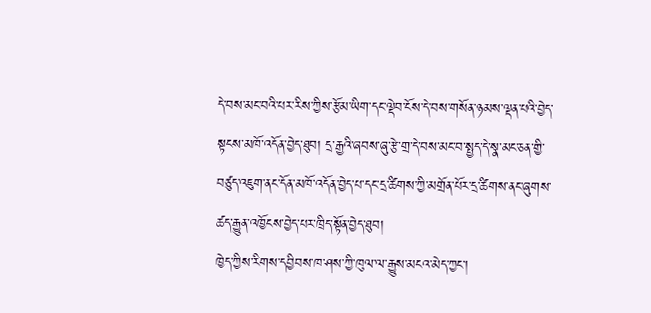དེ་བས་མང་བའི་པར་རིས་ཀྱིས་རྩོམ་ཡིག་དང་ལྡེབ་ངོས་དེ་བས་གསོན་ཉམས་ལྡན་པའི་བྱེད་སྟངས་མཁོ་འདོན་བྱེད་ཐུབ། དྲ་རྒྱའི་ཞབས་ཞུ་རྩེ་གྲ་དེ་བས་མང་བ་སྤྱད་དེ་སྣ་མང་ཅན་གྱི་བཙུད་འཇུག་ནང་དོན་མཁོ་འདོན་བྱེད་པ་དང་དྲ་ཚིགས་ཀྱི་མགྲོན་པོར་དྲ་ཚིགས་ནང་ཞུགས་ཚད་རྒྱུན་འཁྱོངས་བྱེད་པར་ཁྲིད་སྟོན་བྱེད་ཐུབ།
ཁྱེད་ཀྱིས་རིགས་དབྱིབས་ཁ་ཤས་ཀྱི་ཁུལ་ལ་རྒྱུས་མངའ་མེད་ཀྱང་།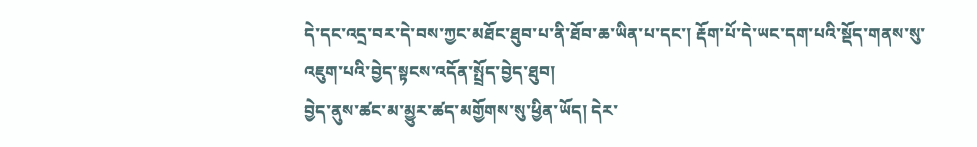དེ་དང་འདྲ་བར་དེ་བས་ཀྱང་མཐོང་ཐུབ་པ་ནི་ཐོབ་ཆ་ཡིན་པ་དང་། རྡོག་པོ་དེ་ཡང་དག་པའི་སྡོད་གནས་སུ་འཇུག་པའི་བྱེད་སྟངས་འདོན་སྤྲོད་བྱེད་ཐུབ།
བྱེད་ནུས་ཚང་མ་མྱུར་ཚད་མགྱོགས་སུ་ཕྱིན་ཡོད། དེར་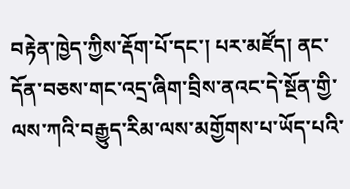བརྟེན་ཁྱེད་ཀྱིས་རྡོག་པོ་དང་། པར་མཛོད། ནང་དོན་བཅས་གང་འདྲ་ཞིག་བྲིས་ནའང་དེ་སྔོན་གྱི་ལས་ཀའི་བརྒྱུད་རིམ་ལས་མགྱོགས་པ་ཡོད་པའི་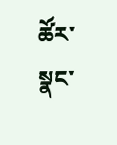ཚོར་སྣང་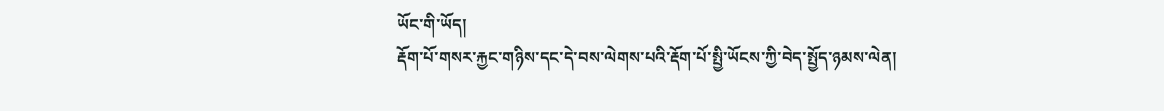ཡོང་གི་ཡོད།
རྡོག་པོ་གསར་རྐྱང་གཉིས་དང་དེ་བས་ལེགས་པའི་རྡོག་པོ་སྤྱི་ཡོངས་ཀྱི་བེད་སྤྱོད་ཉམས་ལེན།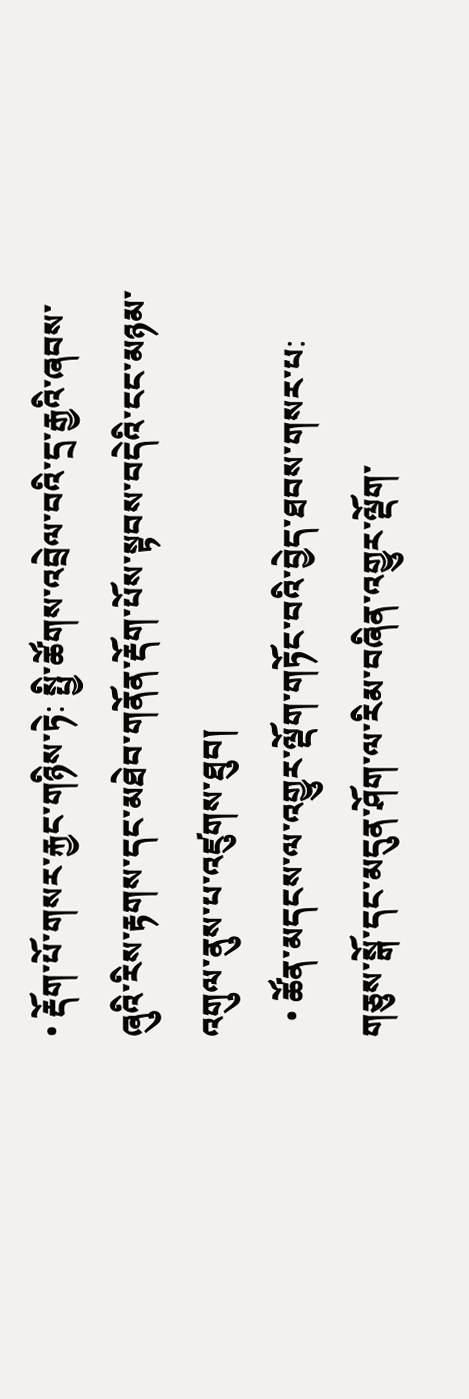• རྡོག་པོ་གསར་རྐྱང་གཉིས་ཏེ: སྤྱི་ཚོགས་འབྲེལ་བའི་དྲ་རྒྱའི་ཞབས་ཞུའི་རིས་རྟགས་དང་མཐེབ་གནོན་རྡོག་པོས་སྟབས་བདེའི་ངང་མཉམ་འགུལ་ནུས་པ་འཛུགས་ཐུབ།
  • ཚོན་མདངས་ལ་འགྱུར་ལྡོག་གཏོང་བའི་བྱེད་ཐབས་གསར་པ: གཅུས་སྒོ་དང་མདུན་ཤོག་ལ་རིམ་བཞིན་འགྱུར་ལྡོག་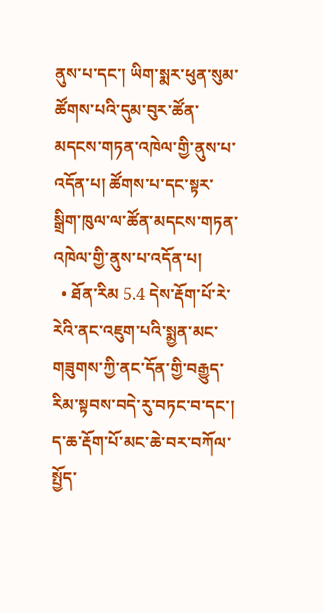ནུས་པ་དང་། ཡིག་སྨར་ཕུན་སུམ་ཚོགས་པའི་དུམ་བུར་ཚོན་མདངས་གཏན་འཁེལ་གྱི་ནུས་པ་འདོན་པ། ཚོགས་པ་དང་སྟར་སྒྲིག་ཁུལ་ལ་ཚོན་མདངས་གཏན་འཁེལ་གྱི་ནུས་པ་འདོན་པ།
  • ཐོན་རིམ 5.4 དེས་རྡོག་པོ་རེ་རེའི་ནང་འཇུག་པའི་སྨྱན་མང་གཟུགས་ཀྱི་ནང་དོན་གྱི་བརྒྱུད་རིམ་སྟབས་བདེ་རུ་བཏང་བ་དང་། ད་ཆ་རྡོག་པོ་མང་ཆེ་བར་བཀོལ་སྤྱོད་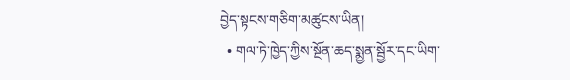བྱེད་སྟངས་གཅིག་མཚུངས་ཡིན།
  • གལ་ཏེ་ཁྱེད་ཀྱིས་སྔོན་ཆད་སྨྱན་སྦྱོར་དང་ཡིག་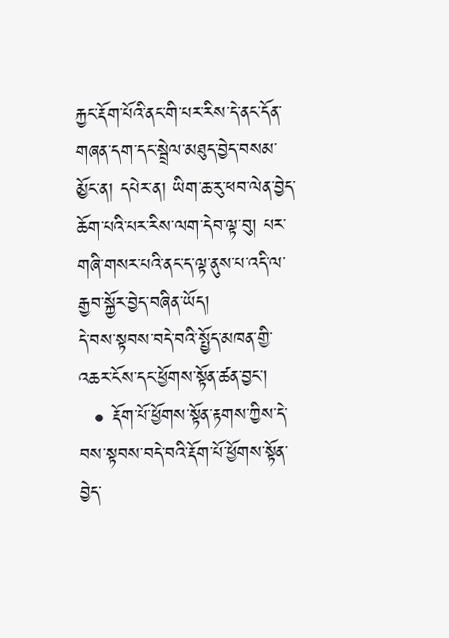རྐྱང་རྡོག་པོའི་ནང་གི་པར་རིས་དེ་ནང་དོན་གཞན་དག་དང་སྦྲེལ་མཐུད་བྱེད་བསམ་མྱོང་ན། དཔེར་ན། ཡིག་ཆ་རུ་ཕབ་ལེན་བྱེད་ཆོག་པའི་པར་རིས་ལག་དེབ་ལྟ་བུ། པར་གཞི་གསར་པའི་ནང་ད་ལྟ་ནུས་པ་འདི་ལ་རྒྱབ་སྐྱོར་བྱེད་བཞིན་ཡོད།
དེ་བས་སྟབས་བདེ་བའི་སྤྱོད་མཁན་གྱི་འཆར་ངོས་དང་ཕྱོགས་སྟོན་ཚན་བྱང་།
  • རྡོག་པོ་ཕྱོགས་སྟོན་རྟགས་ཀྱིས་དེ་བས་སྟབས་བདེ་བའི་རྡོག་པོ་ཕྱོགས་སྟོན་བྱེད་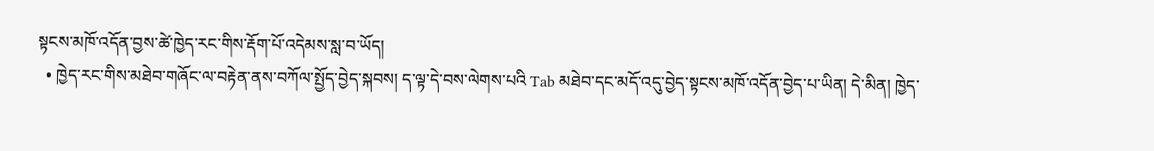སྟངས་མཁོ་འདོན་བྱས་ཚེ་ཁྱེད་རང་གིས་རྡོག་པོ་འདེམས་སླ་བ་ཡོད།
  • ཁྱེད་རང་གིས་མཐེབ་གཞོང་ལ་བརྟེན་ནས་བཀོལ་སྤྱོད་བྱེད་སྐབས། ད་ལྟ་དེ་བས་ལེགས་པའི Tab མཐེབ་དང་མདོ་འདུ་བྱེད་སྟངས་མཁོ་འདོན་བྱེད་པ་ཡིན། དེ་མིན། ཁྱེད་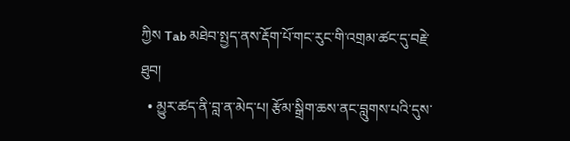ཀྱིས Tab མཐེབ་སྤྱད་ནས་རྡོག་པོ་གང་རུང་གི་འགྲམ་ཚང་དུ་བརྗེ་ཐུབ།
  • མྱུར་ཚད་ནི་བླ་ན་མེད་པ། རྩོམ་སྒྲིག་ཆས་ནང་བླུགས་པའི་དུས་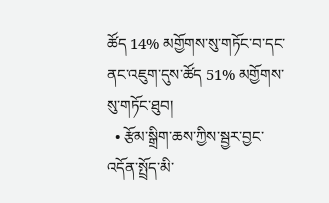ཚོད 14% མགྱོགས་སུ་གཏོང་བ་དང་ནང་འཇུག་དུས་ཚོད 51% མགྱོགས་སུ་གཏོང་ཐུབ།
  • རྩོམ་སྒྲིག་ཆས་ཀྱིས་སྦྱར་བྱང་འདོན་སྤྲོད་མི་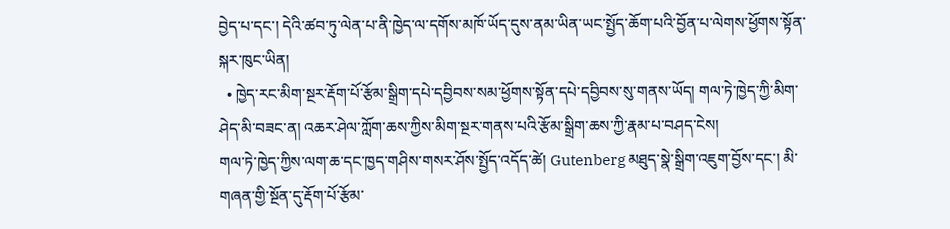བྱེད་པ་དང་། དེའི་ཚབ་ཏུ་ལེན་པ་ནི་ཁྱེད་ལ་དགོས་མཁོ་ཡོད་དུས་ནམ་ཡིན་ཡང་སྤྱོད་ཆོག་པའི་བྱོན་པ་ལེགས་ཕྱོགས་སྟོན་སྐར་ཁུང་ཡིན།
  • ཁྱེད་རང་མིག་སྔར་རྡོག་པོ་རྩོམ་སྒྲིག་དཔེ་དབྱིབས་སམ་ཕྱོགས་སྟོན་དཔེ་དབྱིབས་སུ་གནས་ཡོད། གལ་ཏེ་ཁྱེད་ཀྱི་མིག་ཤེད་མི་བཟང་ན། འཆར་ཤེལ་ཀློག་ཆས་ཀྱིས་མིག་སྔར་གནས་པའི་རྩོམ་སྒྲིག་ཆས་ཀྱི་རྣམ་པ་བཤད་ངེས།
གལ་ཏེ་ཁྱེད་ཀྱིས་ལག་ཆ་དང་ཁྱད་གཤིས་གསར་ཤོས་སྤྱོད་འདོད་ཚེ། Gutenberg མཐུད་སྣེ་སྒྲིག་འཇུག་བྱོས་དང་། མི་གཞན་གྱི་སྔོན་དུ་རྡོག་པོ་རྩོམ་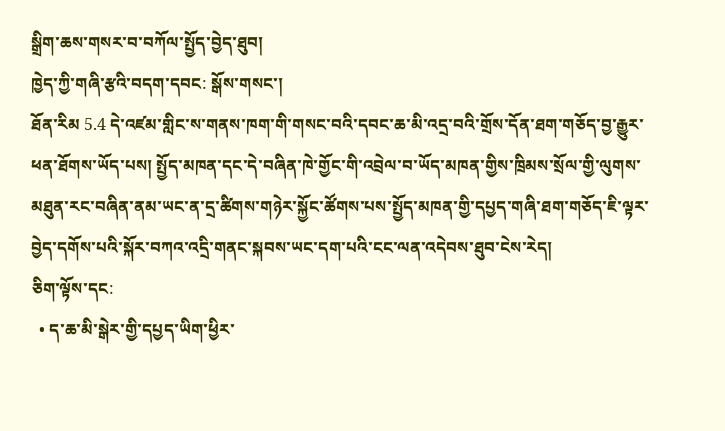སྒྲིག་ཆས་གསར་བ་བཀོལ་སྤྱོད་བྱེད་ཐུབ།
ཁྱེད་ཀྱི་གཞི་རྩའི་བདག་དབང: སྒོས་གསང་།
ཐོན་རིམ 5.4 དེ་འཛམ་གླིང་ས་གནས་ཁག་གི་གསང་བའི་དབང་ཆ་མི་འདྲ་བའི་གྲོས་དོན་ཐག་གཅོད་བྱ་རྒྱུར་ཕན་ཐོགས་ཡོད་པས། སྤྱོད་མཁན་དང་དེ་བཞིན་ཁེ་གྱོང་གི་འབྲེལ་བ་ཡོད་མཁན་གྱིས་ཁྲིམས་སྲོལ་གྱི་ལུགས་མཐུན་རང་བཞིན་ནམ་ཡང་ན་དྲ་ཚིགས་གཉེར་སྐྱོང་ཚོགས་པས་སྤྱོད་མཁན་གྱི་དཔྱད་གཞི་ཐག་གཅོད་ཇི་ལྟར་བྱེད་དགོས་པའི་སྐོར་བཀའ་འདྲི་གནང་སྐབས་ཡང་དག་པའི་ངང་ལན་འདེབས་ཐུབ་ངེས་རེད།
ཅིག་ལྟོས་དང:
  • ད་ཆ་མི་སྒེར་གྱི་དཔྱད་ཡིག་ཕྱིར་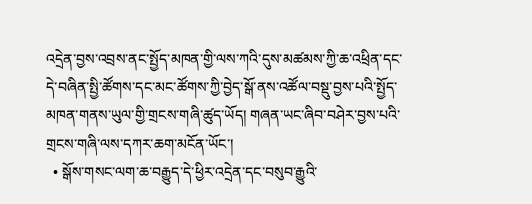འདྲེན་བྱས་འབྲས་ནང་སྤྱོད་མཁན་གྱི་ལས་ཀའི་དུས་མཚམས་ཀྱི་ཆ་འཕྲིན་དང་དེ་བཞིན་སྤྱི་ཚོགས་དང་མང་ཚོགས་ཀྱི་བྱེད་སྒོ་ནས་འཚོལ་བསྡུ་བྱས་པའི་སྤྱོད་མཁན་གནས་ཡུལ་གྱི་གྲངས་གཞི་ཚུད་ཡོད། གཞན་ཡང་ཞིབ་བཤེར་བྱས་པའི་གྲངས་གཞི་ལས་དཀར་ཆག་མངོན་ཡོང་།
  • སྒོས་གསང་ལག་ཆ་བརྒྱུད་དེ་ཕྱིར་འདྲེན་དང་བསུབ་རྒྱུའི་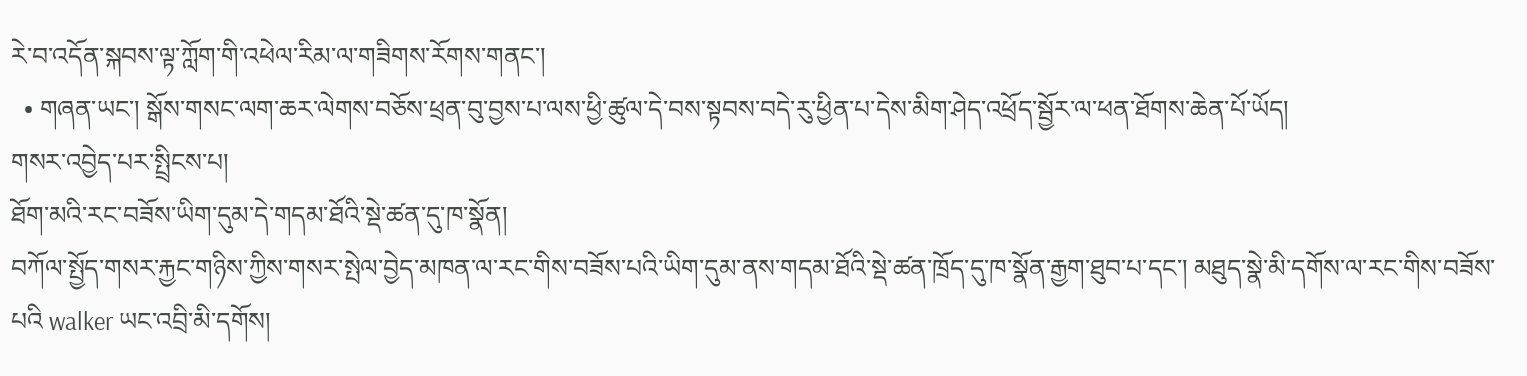རེ་བ་འདོན་སྐབས་ལྟ་ཀློག་གི་འཕེལ་རིམ་ལ་གཟིགས་རོགས་གནང་།
  • གཞན་ཡང་། སྒོས་གསང་ལག་ཆར་ལེགས་བཅོས་ཕྲན་བུ་བྱས་པ་ལས་ཕྱི་ཚུལ་དེ་བས་སྟབས་བདེ་རུ་ཕྱིན་པ་དེས་མིག་ཤེད་འཕྲོད་སྦྱོར་ལ་ཕན་ཐོགས་ཆེན་པོ་ཡོད།
གསར་འབྱེད་པར་སྤྲིངས་པ།
ཐོག་མའི་རང་བཟོས་ཡིག་དུམ་དེ་གདམ་ཐོའི་སྡེ་ཚན་དུ་ཁ་སྣོན།
བཀོལ་སྤྱོད་གསར་རྐྱང་གཉིས་ཀྱིས་གསར་སྤེལ་བྱེད་མཁན་ལ་རང་གིས་བཟོས་པའི་ཡིག་དུམ་ནས་གདམ་ཐོའི་སྡེ་ཚན་ཁྲོད་དུ་ཁ་སྣོན་རྒྱག་ཐུབ་པ་དང་། མཐུད་སྣེ་མི་དགོས་ལ་རང་གིས་བཟོས་པའི walker ཡང་འབྲི་མི་དགོས།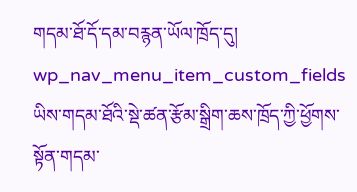གདམ་ཐོ་དོ་དམ་བརྙན་ཡོལ་ཁྲོད་དུ། wp_nav_menu_item_custom_fields ཡིས་གདམ་ཐོའི་སྡེ་ཚན་རྩོམ་སྒྲིག་ཆས་ཁྲོད་ཀྱི་ཕྱོགས་སྟོན་གདམ་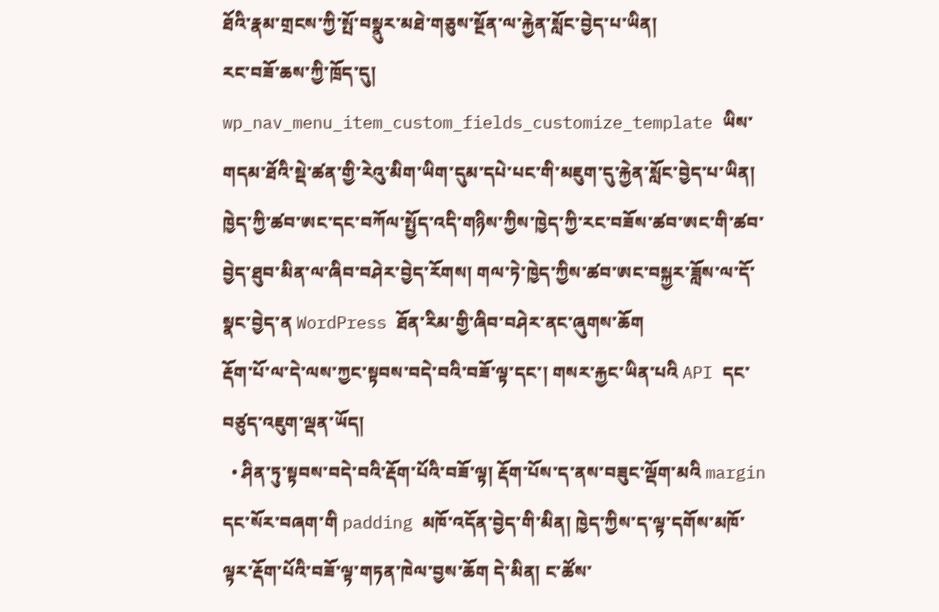ཐོའི་རྣམ་གྲངས་ཀྱི་སྤོ་བསྣུར་མཐེ་གཅུས་སྔོན་ལ་རྐྱེན་སློང་བྱེད་པ་ཡིན།
རང་བཟོ་ཆས་ཀྱི་ཁྲོད་དུ། wp_nav_menu_item_custom_fields_customize_template ཡིས་གདམ་ཐོའི་སྡེ་ཚན་གྱི་རེའུ་མིག་ཡིག་དུམ་དཔེ་པང་གི་མཇུག་དུ་རྐྱེན་སློང་བྱེད་པ་ཡིན།
ཁྱེད་ཀྱི་ཚབ་ཨང་དང་བཀོལ་སྤྱོད་འདི་གཉིས་ཀྱིས་ཁྱེད་ཀྱི་རང་བཟོས་ཚབ་ཨང་གི་ཚབ་བྱེད་ཐུབ་མིན་ལ་ཞིབ་བཤེར་བྱེད་རོགས། གལ་ཏེ་ཁྱེད་ཀྱིས་ཚབ་ཨང་བསྐྱར་ཟློས་ལ་དོ་སྣང་བྱེད་ན WordPress ཐོན་རིམ་གྱི་ཞིབ་བཤེར་ནང་ཞུགས་ཆོག
རྡོག་པོ་ལ་དེ་ལས་ཀྱང་སྟབས་བདེ་བའི་བཟོ་ལྟ་དང་། གསར་རྐྱང་ཡིན་པའི API དང་བཙུད་འཇུག་ལྡན་ཡོད།
  • ཤིན་ཏུ་སྟབས་བདེ་བའི་རྡོག་པོའི་བཟོ་ལྟ། རྡོག་པོས་ད་ནས་བཟུང་ལྡོག་མའི margin དང་སོར་བཞག་གི padding མཁོ་འདོན་བྱེད་གི་མིན། ཁྱེད་ཀྱིས་ད་ལྟ་དགོས་མཁོ་ལྟར་རྡོག་པོའི་བཟོ་ལྟ་གཏན་ཁེལ་བྱས་ཆོག དེ་མིན། ང་ཚོས་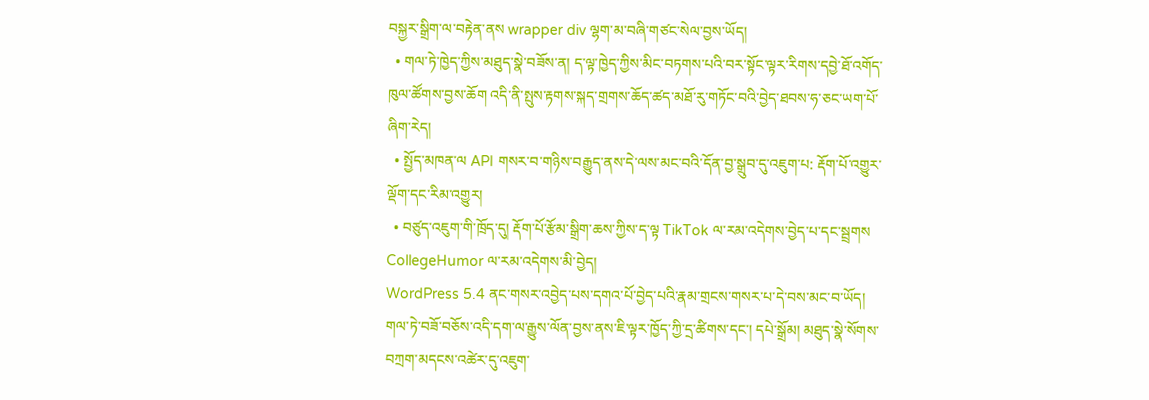བསྐྱར་སྒྲིག་ལ་བརྟེན་ནས wrapper div ལྷག་མ་བཞི་གཙང་སེལ་བྱས་ཡོད།
  • གལ་ཏེ་ཁྱེད་ཀྱིས་མཐུད་སྣེ་བཟོས་ན། ད་ལྟ་ཁྱེད་ཀྱིས་མིང་བཏགས་པའི་བར་སྟོང་ལྟར་རིགས་དབྱེ་ཐོ་འགོད་ཁུལ་ཚོགས་བྱས་ཆོག འདི་ནི་སྤུས་རྟགས་སྐད་གྲགས་ཆོད་ཚད་མཐོ་རུ་གཏོང་བའི་བྱེད་ཐབས་ཧ་ཅང་ཡག་པོ་ཞིག་རེད།
  • སྤྱོད་མཁན་ལ API གསར་བ་གཉིས་བརྒྱུད་ནས་དེ་ལས་མང་བའི་དོན་བྱ་སྒྲུབ་དུ་འཇུག་པ: རྡོག་པོ་འགྱུར་ལྡོག་དང་རིམ་འགྱུར།
  • བཙུད་འཇུག་གི་ཁྲོད་དུ། རྡོག་པོ་རྩོམ་སྒྲིག་ཆས་ཀྱིས་ད་ལྟ TikTok ལ་རམ་འདེགས་བྱེད་པ་དང་སྦྲགས CollegeHumor ལ་རམ་འདེགས་མི་བྱེད།
WordPress 5.4 ནང་གསར་འབྱེད་པས་དགའ་པོ་བྱེད་པའི་རྣམ་གྲངས་གསར་པ་དེ་བས་མང་བ་ཡོད། གལ་ཏེ་བཟོ་བཅོས་འདི་དག་ལ་རྒྱུས་ལོན་བྱས་ནས་ཇི་ལྟར་ཁྱོད་ཀྱི་དྲ་ཚིགས་དང་། དཔེ་སྒྲོམ། མཐུད་སྣེ་སོགས་བཀྲག་མདངས་འཚེར་དུ་འཇུག་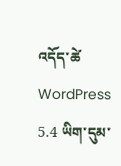འདོད་ཚེ WordPress 5.4 ཡིག་དུམ་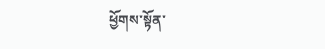ཕྱོགས་སྟོན་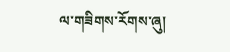ལ་གཟིགས་རོགས་ཞུ།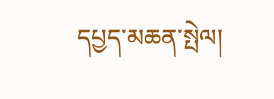དཔྱད་མཆན་སྤེལ།